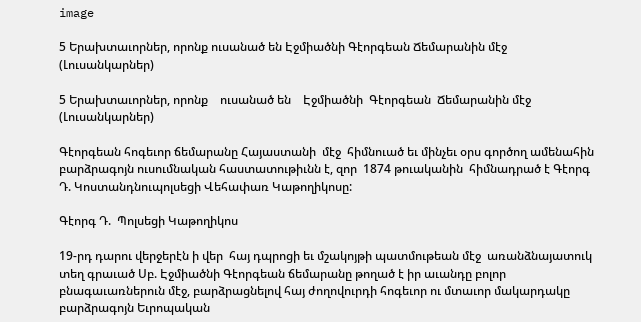image

5 Երախտաւորներ, որոնք ուսանած են Էջմիածնի Գէորգեան Ճեմարանին մէջ (Լուսանկարներ)

5 Երախտաւորներ, որոնք    ուսանած են    Էջմիածնի  Գէորգեան  Ճեմարանին մէջ (Լուսանկարներ)

Գէորգեան հոգեւոր ճեմարանը Հայաստանի  մէջ  հիմնուած եւ մինչեւ օրս գործող ամենահին բարձրագոյն ուսումնական հաստատութիւնն է, զոր  1874 թուականին  հիմնադրած է Գէորգ Դ. Կոստանդնուպոլսեցի Վեհափառ Կաթողիկոսը:

Գէորգ Դ.  Պոլսեցի Կաթողիկոս

19-րդ դարու վերջերէն ի վեր  հայ դպրոցի եւ մշակոյթի պատմութեան մէջ  առանձնայատուկ տեղ գրաւած Սբ. Էջմիածնի Գէորգեան ճեմարանը թողած է իր աւանդը բոլոր բնագաւառներուն մէջ, բարձրացնելով հայ ժողովուրդի հոգեւոր ու մտաւոր մակարդակը բարձրագոյն Եւրոպական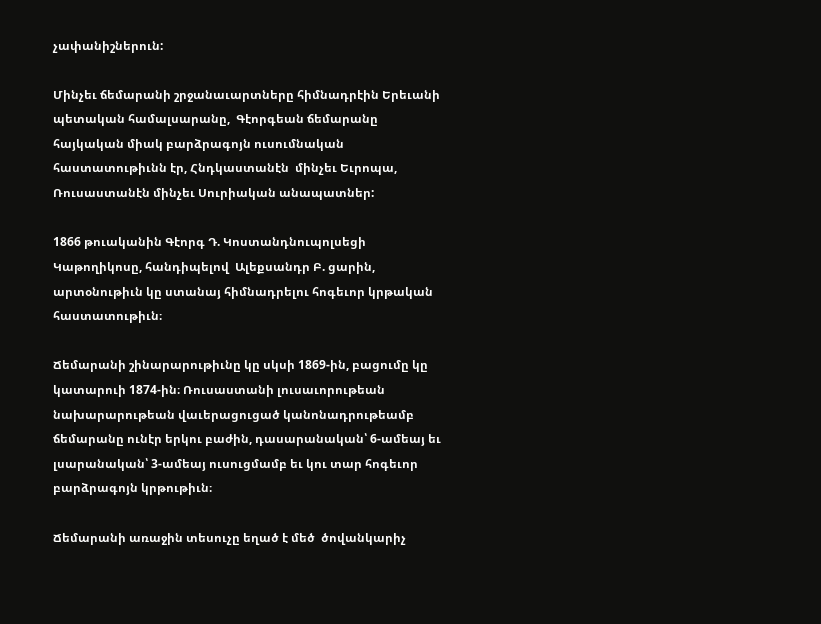չափանիշներուն:

Մինչեւ ճեմարանի շրջանաւարտները հիմնադրէին Երեւանի պետական համալսարանը,  Գէորգեան ճեմարանը հայկական միակ բարձրագոյն ուսումնական հաստատութիւնն էր, Հնդկաստանէն  մինչեւ Եւրոպա, Ռուսաստանէն մինչեւ Սուրիական անապատներ:

1866 թուականին Գէորգ Դ. Կոստանդնուպոլսեցի Կաթողիկոսը, հանդիպելով  Ալեքսանդր Բ. ցարին, արտօնութիւն կը ստանայ հիմնադրելու հոգեւոր կրթական հաստատութիւն։

Ճեմարանի շինարարութիւնը կը սկսի 1869-ին, բացումը կը կատարուի 1874-ին։ Ռուսաստանի լուսաւորութեան նախարարութեան վաւերացուցած կանոնադրութեամբ ճեմարանը ունէր երկու բաժին, դասարանական՝ 6-ամեայ եւ լսարանական՝ 3-ամեայ ուսուցմամբ եւ կու տար հոգեւոր բարձրագոյն կրթութիւն։

Ճեմարանի առաջին տեսուչը եղած է մեծ  ծովանկարիչ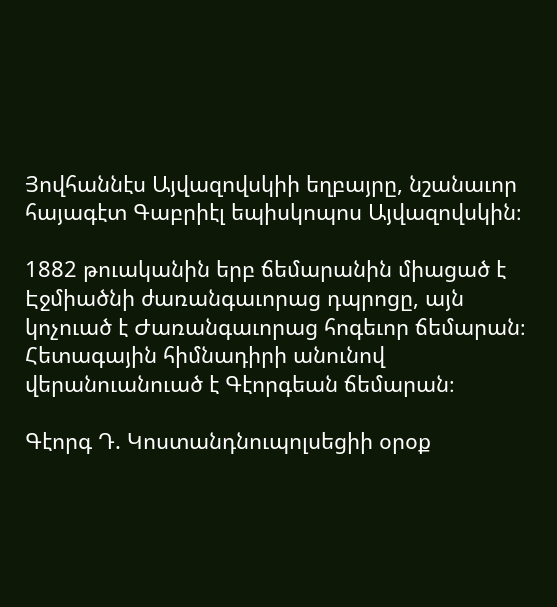Յովհաննէս Այվազովսկիի եղբայրը, նշանաւոր հայագէտ Գաբրիէլ եպիսկոպոս Այվազովսկին։

1882 թուականին երբ ճեմարանին միացած է  Էջմիածնի ժառանգաւորաց դպրոցը, այն կոչուած է Ժառանգաւորաց հոգեւոր ճեմարան։ Հետագային հիմնադիրի անունով վերանուանուած է Գէորգեան ճեմարան։

Գէորգ Դ. Կոստանդնուպոլսեցիի օրօք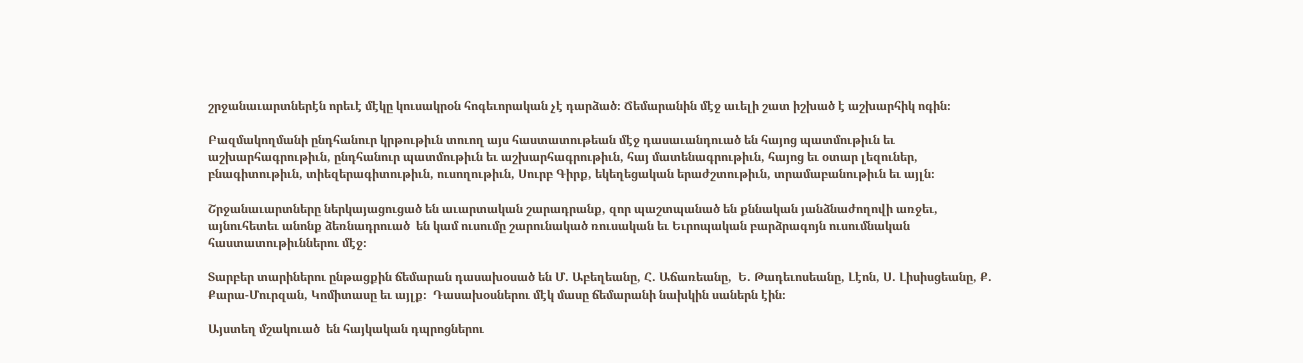շրջանաւարտներէն որեւէ մէկը կուսակրօն հոգեւորական չէ դարձած։ Ճեմարանին մէջ աւելի շատ իշխած է աշխարհիկ ոգին։

Բազմակողմանի ընդհանուր կրթութիւն տուող այս հաստատութեան մէջ դասաւանդուած են հայոց պատմութիւն եւ աշխարհագրութիւն, ընդհանուր պատմութիւն եւ աշխարհագրութիւն, հայ մատենագրութիւն, հայոց եւ օտար լեզուներ, բնագիտութիւն, տիեզերագիտութիւն, ուսողութիւն, Սուրբ Գիրք, եկեղեցական երաժշտութիւն, տրամաբանութիւն եւ այլն։

Շրջանաւարտները ներկայացուցած են աւարտական շարադրանք, զոր պաշտպանած են քննական յանձնաժողովի առջեւ, այնուհետեւ անոնք ձեռնադրուած  են կամ ուսումը շարունակած ռուսական եւ Եւրոպական բարձրագոյն ուսումնական հաստատութիւններու մէջ։

Տարբեր տարիներու ընթացքին ճեմարան դասախօսած են Մ. Աբեղեանը, Հ. Աճառեանը,  Ե. Թադեւոսեանը, Լէոն, Ս. Լիսիսցեանը, Ք. Քարա-Մուրզան, Կոմիտասը եւ այլք։  Դասախօսներու մէկ մասը ճեմարանի նախկին սաներն էին։

Այստեղ մշակուած  են հայկական դպրոցներու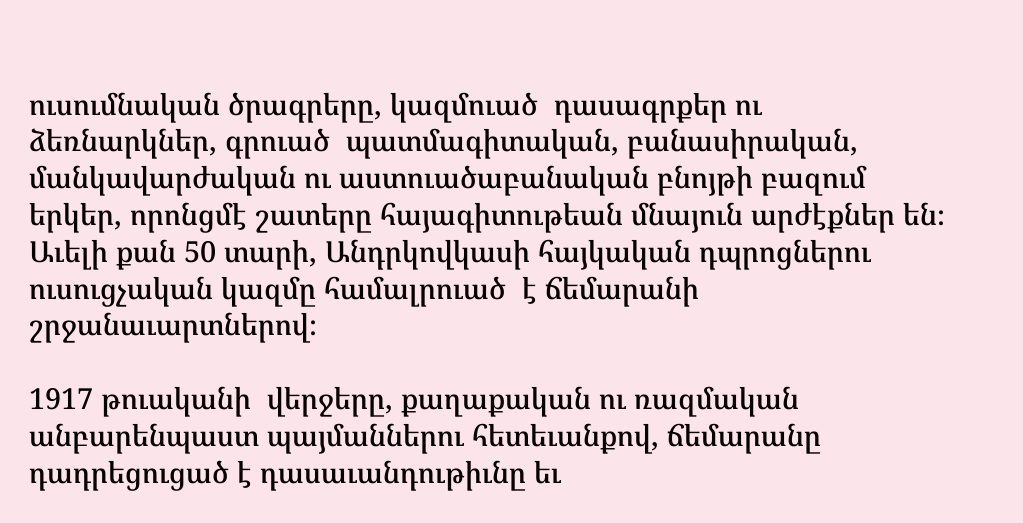ուսումնական ծրագրերը, կազմուած  դասագրքեր ու ձեռնարկներ, գրուած  պատմագիտական, բանասիրական, մանկավարժական ու աստուածաբանական բնոյթի բազում երկեր, որոնցմէ շատերը հայագիտութեան մնայուն արժէքներ են։ Աւելի քան 50 տարի, Անդրկովկասի հայկական դպրոցներու ուսուցչական կազմը համալրուած  է ճեմարանի շրջանաւարտներով։

1917 թուականի  վերջերը, քաղաքական ու ռազմական անբարենպաստ պայմաններու հետեւանքով, ճեմարանը դադրեցուցած է դասաւանդութիւնը եւ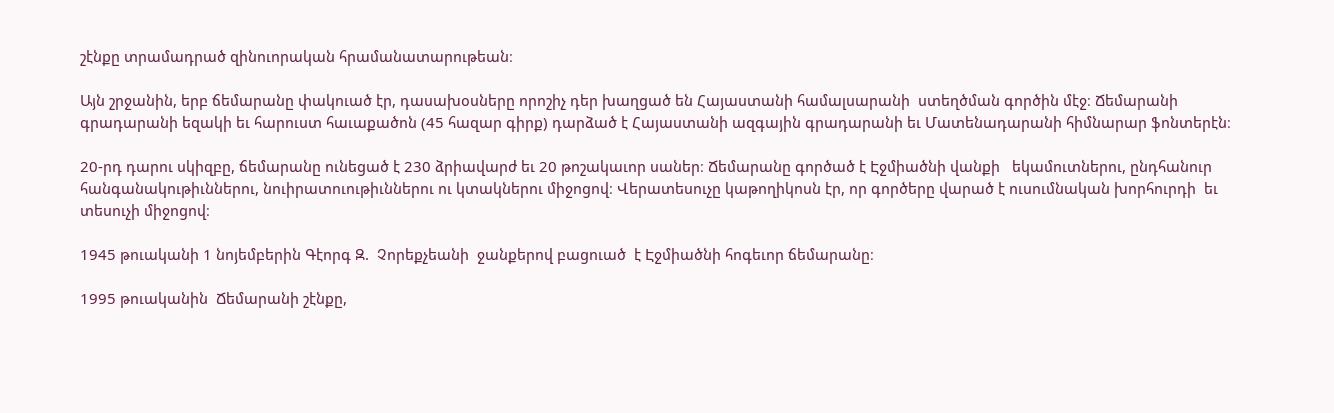շէնքը տրամադրած զինուորական հրամանատարութեան։

Այն շրջանին, երբ ճեմարանը փակուած էր, դասախօսները որոշիչ դեր խաղցած են Հայաստանի համալսարանի  ստեղծման գործին մէջ։ Ճեմարանի գրադարանի եզակի եւ հարուստ հաւաքածոն (45 հազար գիրք) դարձած է Հայաստանի ազգային գրադարանի եւ Մատենադարանի հիմնարար ֆոնտերէն։

20-րդ դարու սկիզբը, ճեմարանը ունեցած է 230 ձրիավարժ եւ 20 թոշակաւոր սաներ։ Ճեմարանը գործած է Էջմիածնի վանքի   եկամուտներու, ընդհանուր հանգանակութիւններու, նուիրատուութիւններու ու կտակներու միջոցով։ Վերատեսուչը կաթողիկոսն էր, որ գործերը վարած է ուսումնական խորհուրդի  եւ տեսուչի միջոցով։

1945 թուականի 1 նոյեմբերին Գէորգ Զ.  Չորեքչեանի  ջանքերով բացուած  է Էջմիածնի հոգեւոր ճեմարանը։

1995 թուականին  Ճեմարանի շէնքը,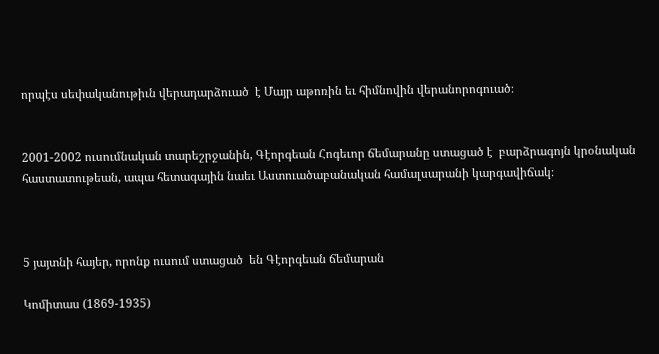որպէս սեփականութիւն վերադարձուած  է Մայր աթոռին եւ հիմնովին վերանորոգուած։


2001-2002 ուսումնական տարեշրջանին, Գէորգեան Հոգեւոր ճեմարանը ստացած է  բարձրագոյն կրօնական հաստատութեան, ապա հետագային նաեւ Աստուածաբանական համալսարանի կարգավիճակ։



5 յայտնի հայեր, որոնք ուսում ստացած  են Գէորգեան ճեմարան

Կոմիտաս (1869-1935)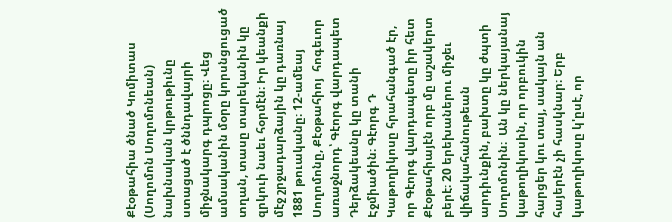Քէօթահիա ծնած Կոմիտաս (Սողոմոն Սողոմոնեան) նախնական կրթութիւնը ստացած է ծննդավայրի միջնակարգ դպրոցը։ Վեց ամսականին մօրը կորսնցուցած տղան, տասը տարեկանին կը զրկուի նաեւ հօրմէն։ Իր կեանքի մէջ շրջադարձային կը դառնայ 1881 թուականը։ 12-ամեայ Սողոմոնը, Քէօթահիոյ  հոգեւոր առաջնորդ՝ Գէորգ վարդապետ Դերձակեանը կը տանի Էջմիածին։ Գէորգ Դ Կաթողիկոսը հրահանգած էր, որ Գէորգ վարդապետը իր հետ Քէօթահիայէն որբ մը աշակերտ բերէ։ 20 երեխաներու միջեւ վիճակահանութեան արդիւնքին, բախտը կը ժպտի Սողոմոնին։  Ան կը ներկայանայ կաթողիկոսին, որ որբուկին հարցեր կու տայ, սակայն ան հայերէն չի հասկնար։ Երբ կաթողիկոսը կ'ըսէ, որ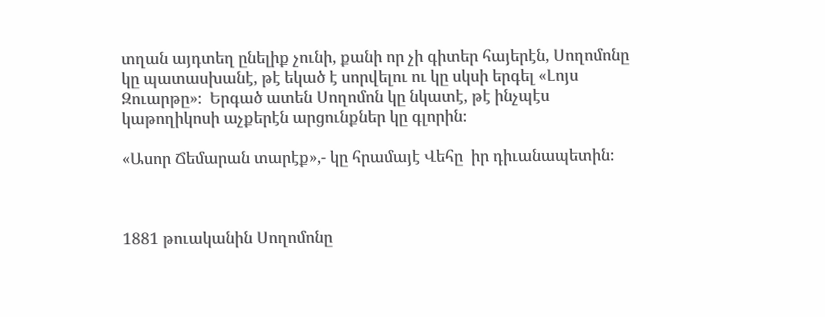տղան այդտեղ ընելիք չունի, քանի որ չի գիտեր հայերէն, Սողոմոնը կը պատասխանէ, թէ եկած է սորվելու ու կը սկսի երգել «Լոյս Զուարթը»։  Երգած ատեն Սողոմոն կը նկատէ, թէ ինչպէս կաթողիկոսի աչքերէն արցունքներ կը գլորին։

«Ասոր Ճեմարան տարէք»,- կը հրամայէ Վեհը  իր դիւանապետին։



1881 թուականին Սողոմոնը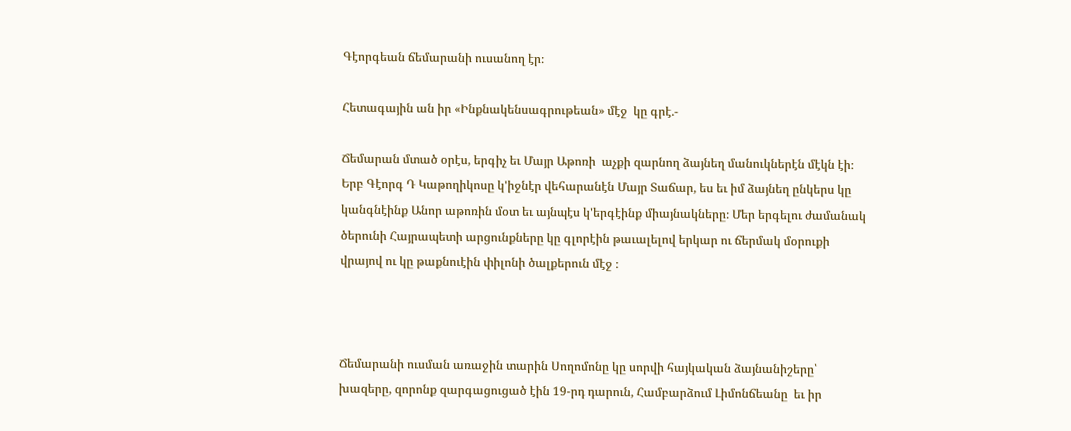Գէորգեան ճեմարանի ուսանող էր։

Հետագային ան իր «Ինքնակենսագրութեան» մէջ  կը գրէ.-

Ճեմարան մտած օրէս, երգիչ եւ Մայր Աթոռի  աչքի զարնող ձայնեղ մանուկներէն մէկն էի։ Երբ Գէորգ Դ Կաթողիկոսը կ'իջնէր վեհարանէն Մայր Տաճար, ես եւ իմ ձայնեղ ընկերս կը կանգնէինք Անոր աթոռին մօտ եւ այնպէս կ'երգէինք միայնակները։ Մեր երգելու ժամանակ ծերունի Հայրապետի արցունքները կը գլորէին թաւալելով երկար ու ճերմակ մօրուքի վրայով ու կը թաքնուէին փիլոնի ծալքերուն մէջ ։



Ճեմարանի ուսման առաջին տարին Սողոմոնը կը սորվի հայկական ձայնանիշերը՝ խազերը, զորոնք զարգացուցած էին 19-րդ դարուն, Համբարձում Լիմոնճեանը  եւ իր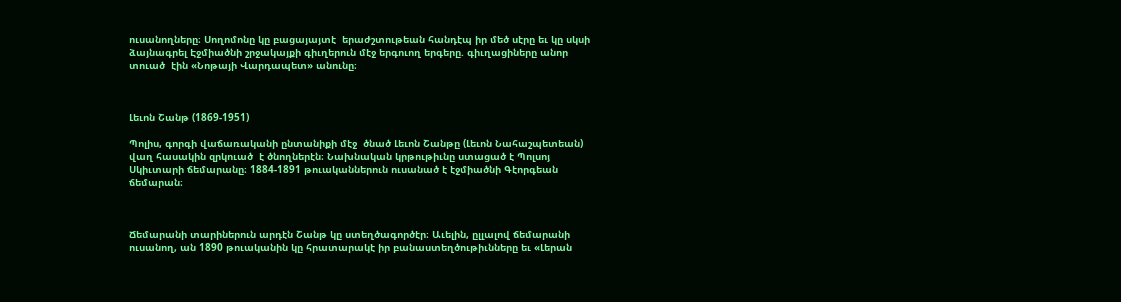ուսանողները։ Սողոմոնը կը բացայայտէ  երաժշտութեան հանդէպ իր մեծ սէրը եւ կը սկսի ձայնագրել Էջմիածնի շրջակայքի գիւղերուն մէջ երգուող երգերը. գիւղացիները անոր տուած  էին «Նոթայի Վարդապետ» անունը։



Լեւոն Շանթ (1869-1951)

Պոլիս, գորգի վաճառականի ընտանիքի մէջ  ծնած Լեւոն Շանթը (Լեւոն Նահաշպետեան) վաղ հասակին զրկուած  է ծնողներէն։ Նախնական կրթութիւնը ստացած է Պոլսոյ Սկիւտարի ճեմարանը։ 1884-1891 թուականներուն ուսանած է էջմիածնի Գէորգեան ճեմարան։



Ճեմարանի տարիներուն արդէն Շանթ կը ստեղծագործէր։ Աւելին, ըլլալով ճեմարանի ուսանող, ան 1890 թուականին կը հրատարակէ իր բանաստեղծութիւնները եւ «Լերան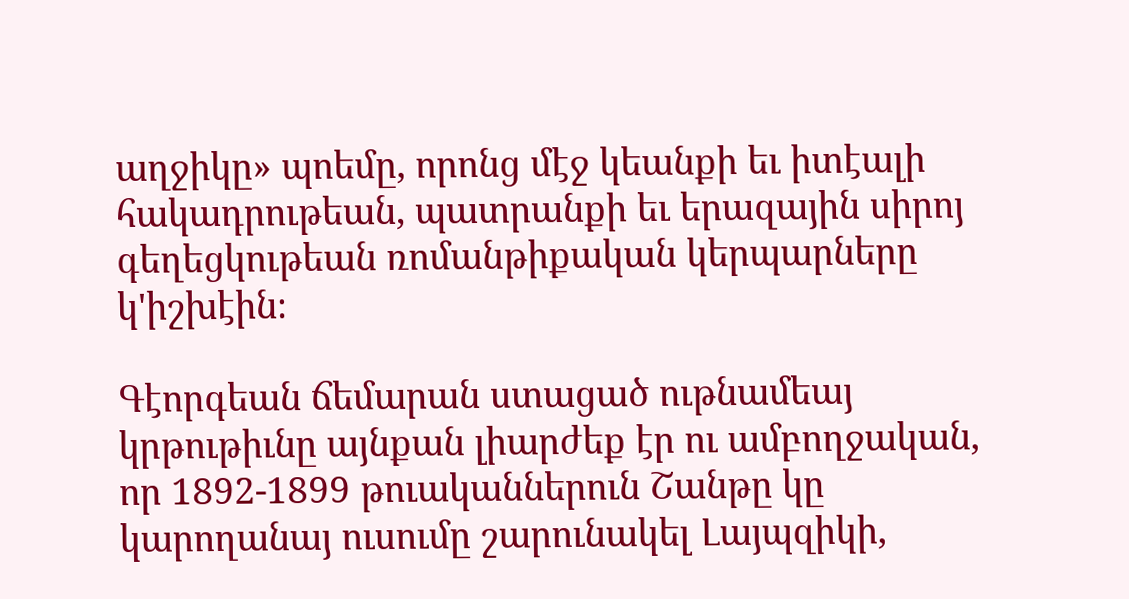աղջիկը» պոեմը, որոնց մէջ կեանքի եւ իտէալի հակադրութեան, պատրանքի եւ երազային սիրոյ գեղեցկութեան ռոմանթիքական կերպարները կ'իշխէին։

Գէորգեան ճեմարան ստացած ութնամեայ կրթութիւնը այնքան լիարժեք էր ու ամբողջական, որ 1892-1899 թուականներուն Շանթը կը կարողանայ ուսումը շարունակել Լայպզիկի,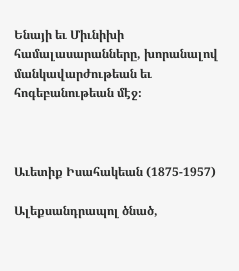Ենայի եւ Միւնիխի համալասարանները, խորանալով մանկավարժութեան եւ հոգեբանութեան մէջ։



Աւետիք Իսահակեան (1875-1957)

Ալեքսանդրապոլ ծնած,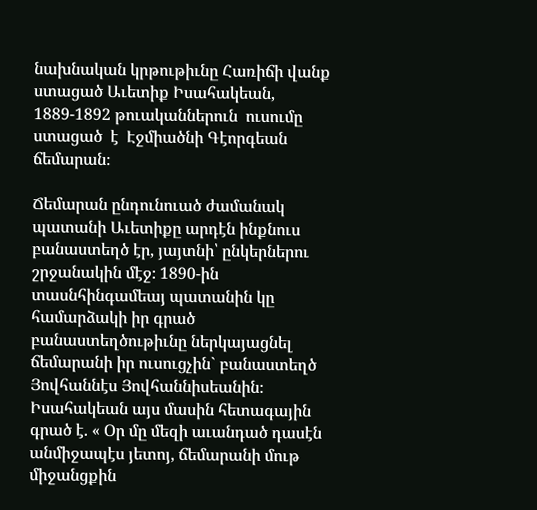նախնական կրթութիւնը Հառիճի վանք ստացած Աւետիք Իսահակեան, 1889-1892 թուականներուն  ուսումը ստացած  է  Էջմիածնի Գէորգեան ճեմարան։

Ճեմարան ընդունուած ժամանակ պատանի Աւետիքը արդէն ինքնուս բանաստեղծ էր, յայտնի՝ ընկերներու շրջանակին մէջ։ 1890-ին տասնհինգամեայ պատանին կը համարձակի իր գրած բանաստեղծութիւնը ներկայացնել ճեմարանի իր ուսուցչին` բանաստեղծ Յովհաննէս Յովհաննիսեանին։ Իսահակեան այս մասին հետագային գրած է. « Օր մը մեզի աւանդած դասէն անմիջապէս յետոյ, ճեմարանի մութ միջանցքին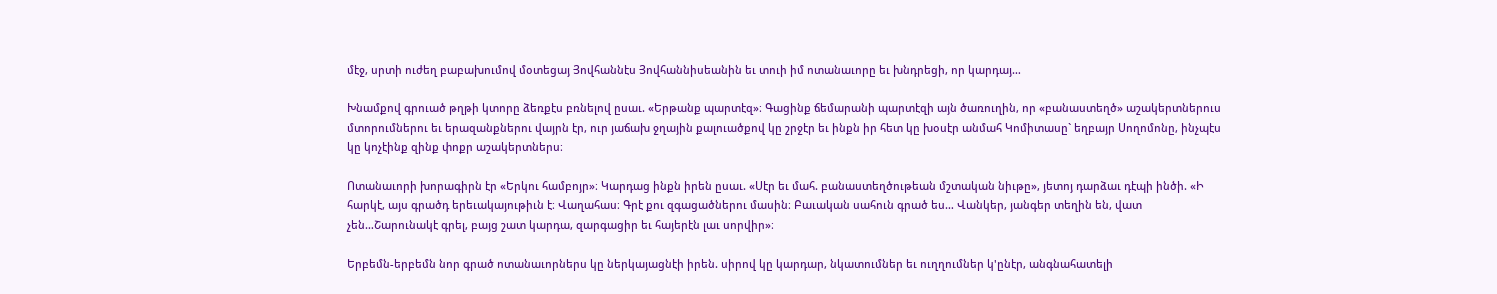մէջ, սրտի ուժեղ բաբախումով մօտեցայ Յովհաննէս Յովհաննիսեանին եւ տուի իմ ոտանաւորը եւ խնդրեցի, որ կարդայ…

Խնամքով գրուած թղթի կտորը ձեռքէս բռնելով ըսաւ. «Երթանք պարտէզ»։ Գացինք ճեմարանի պարտէզի այն ծառուղին, որ «բանաստեղծ» աշակերտներուս մտորումներու եւ երազանքներու վայրն էր, ուր յաճախ ջղային քալուածքով կը շրջէր եւ ինքն իր հետ կը խօսէր անմահ Կոմիտասը` եղբայր Սողոմոնը, ինչպէս կը կոչէինք զինք փոքր աշակերտներս։

Ոտանաւորի խորագիրն էր «Երկու համբոյր»։ Կարդաց ինքն իրեն ըսաւ. «Սէր եւ մահ. բանաստեղծութեան մշտական նիւթը», յետոյ դարձաւ դէպի ինծի. «Ի հարկէ, այս գրածդ երեւակայութիւն է։ Վաղահաս։ Գրէ քու զգացածներու մասին։ Բաւական սահուն գրած ես… Վանկեր, յանգեր տեղին են, վատ չեն…Շարունակէ գրել, բայց շատ կարդա, զարգացիր եւ հայերէն լաւ սորվիր»։

Երբեմն-երբեմն նոր գրած ոտանաւորներս կը ներկայացնէի իրեն. սիրով կը կարդար, նկատումներ եւ ուղղումներ կ'ընէր, անգնահատելի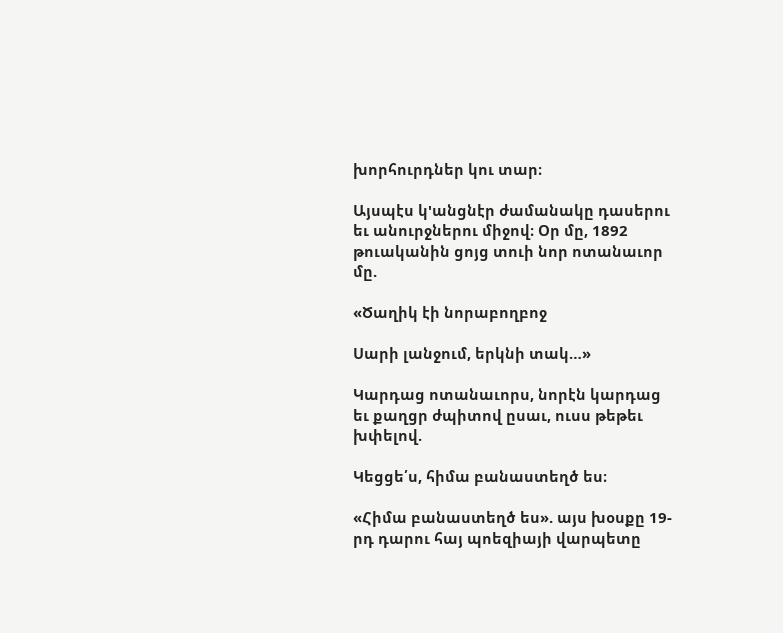խորհուրդներ կու տար։

Այսպէս կ'անցնէր ժամանակը դասերու եւ անուրջներու միջով։ Օր մը, 1892 թուականին ցոյց տուի նոր ոտանաւոր մը.

«Ծաղիկ էի նորաբողբոջ

Սարի լանջում, երկնի տակ…»

Կարդաց ոտանաւորս, նորէն կարդաց եւ քաղցր ժպիտով ըսաւ, ուսս թեթեւ խփելով.

Կեցցե՛ս, հիմա բանաստեղծ ես։

«Հիմա բանաստեղծ ես». այս խօսքը 19-րդ դարու հայ պոեզիայի վարպետը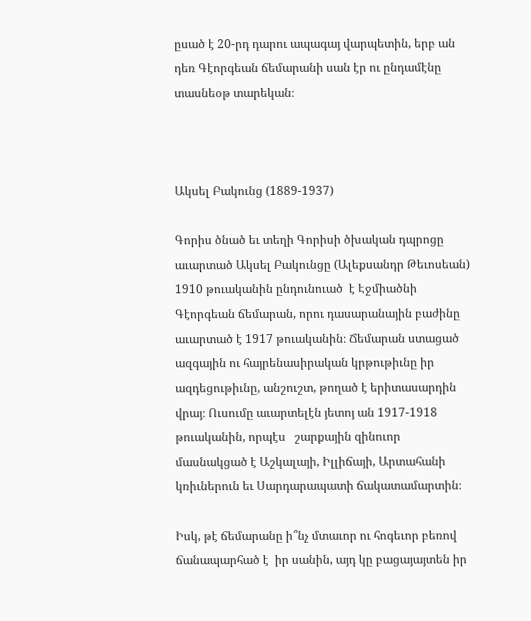ըսած է 20-րդ դարու ապագայ վարպետին, երբ ան դեռ Գէորգեան ճեմարանի սան էր ու ընդամէնը տասնեօթ տարեկան։



Ակսել Բակունց (1889-1937)

Գորիս ծնած եւ տեղի Գորիսի ծխական դպրոցը աւարտած Ակսել Բակունցը (Ալեքսանդր Թեւոսեան) 1910 թուականին ընդունուած  է Էջմիածնի Գէորգեան ճեմարան, որու դասարանային բաժինը աւարտած է 1917 թուականին։ Ճեմարան ստացած ազգային ու հայրենասիրական կրթութիւնը իր ազդեցութիւնը, անշուշտ, թողած է երիտասարդին վրայ։ Ուսումը աւարտելէն յետոյ ան 1917-1918 թուականին, որպէս   շարքային զինուոր մասնակցած է Աշկալայի, Իլլիճայի, Արտահանի կռիւներուն եւ Սարդարապատի ճակատամարտին։

Իսկ, թէ ճեմարանը ի՞նչ մտաւոր ու հոգեւոր բեռով ճանապարհած է  իր սանին, այդ կը բացայայտեն իր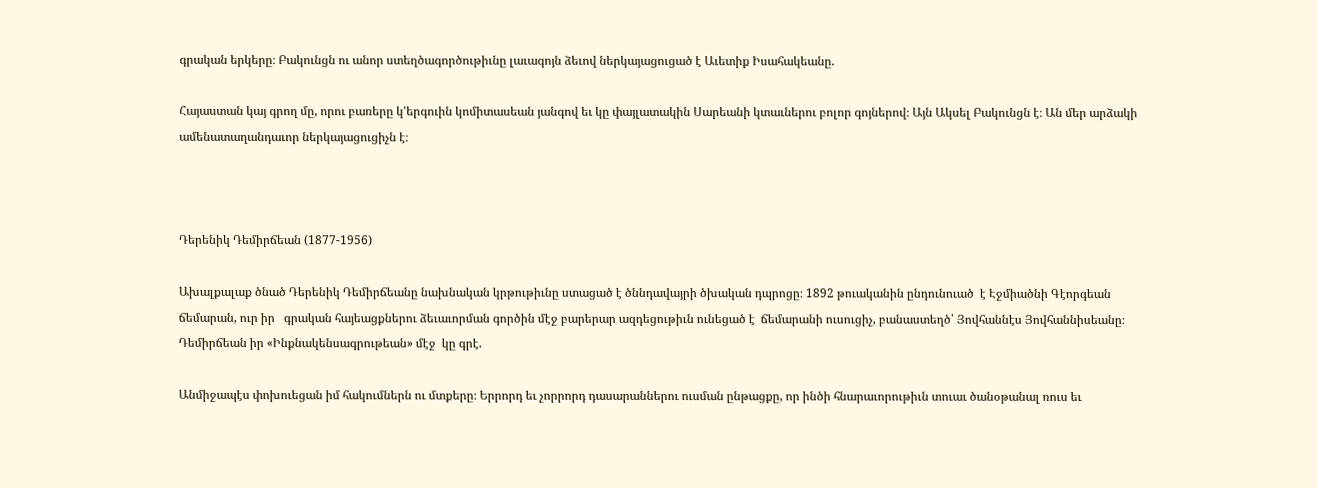գրական երկերը։ Բակունցն ու անոր ստեղծագործութիւնը լաւագոյն ձեւով ներկայացուցած է Աւետիք Իսահակեանը.

Հայաստան կայ գրող մը, որու բառերը կ'երգուին կոմիտասեան յանգով եւ կը փայլատակին Սարեանի կտաւներու բոլոր գոյներով։ Այն Ակսել Բակունցն է։ Ան մեր արձակի ամենատաղանդաւոր ներկայացուցիչն է։



Դերենիկ Դեմիրճեան (1877-1956)

Ախալքալաք ծնած Դերենիկ Դեմիրճեանը նախնական կրթութիւնը ստացած է ծննդավայրի ծխական դպրոցը։ 1892 թուականին ընդունուած  է Էջմիածնի Գէորգեան ճեմարան, ուր իր   գրական հայեացքներու ձեւաւորման գործին մէջ բարերար ազդեցութիւն ունեցած է  ճեմարանի ուսուցիչ, բանաստեղծ՝ Յովհաննէս Յովհաննիսեանը։ Դեմիրճեան իր «Ինքնակենսագրութեան» մէջ  կը գրէ.

Անմիջապէս փոխուեցան իմ հակումներն ու մտքերը։ Երրորդ եւ չորրորդ դասարաններու ուսման ընթացքը, որ ինծի հնարաւորութիւն տուաւ ծանօթանալ ռուս եւ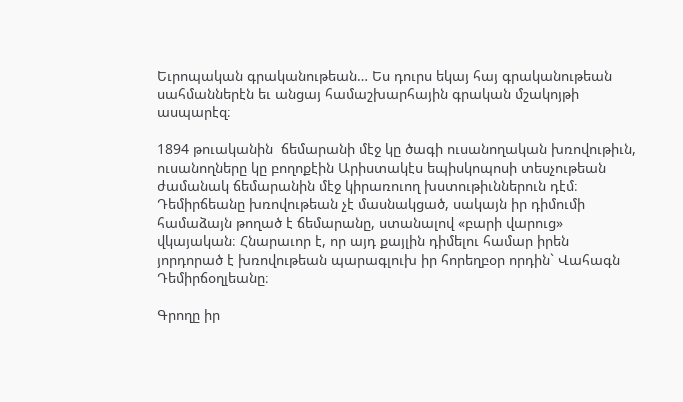Եւրոպական գրականութեան… Ես դուրս եկայ հայ գրականութեան սահմաններէն եւ անցայ համաշխարհային գրական մշակոյթի ասպարէզ։

1894 թուականին  ճեմարանի մէջ կը ծագի ուսանողական խռովութիւն, ուսանողները կը բողոքէին Արիստակէս եպիսկոպոսի տեսչութեան ժամանակ ճեմարանին մէջ կիրառուող խստութիւններուն դէմ։ Դեմիրճեանը խռովութեան չէ մասնակցած, սակայն իր դիմումի համաձայն թողած է ճեմարանը, ստանալով «բարի վարուց» վկայական։ Հնարաւոր է, որ այդ քայլին դիմելու համար իրեն յորդորած է խռովութեան պարագլուխ իր հորեղբօր որդին` Վահագն Դեմիրճօղլեանը։

Գրողը իր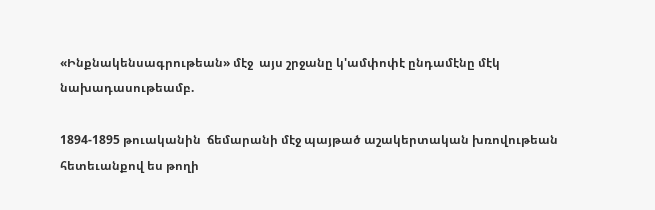«Ինքնակենսագրութեան» մէջ  այս շրջանը կ'ամփոփէ ընդամէնը մէկ նախադասութեամբ.

1894-1895 թուականին  ճեմարանի մէջ պայթած աշակերտական խռովութեան հետեւանքով ես թողի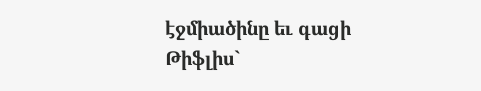էջմիածինը եւ գացի Թիֆլիս`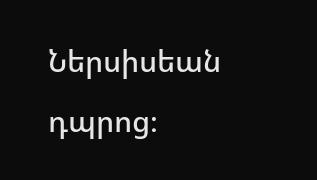Ներսիսեան դպրոց։